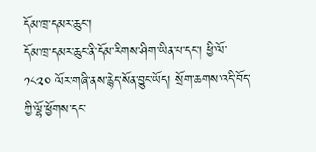དོམ་ཁྲ་དམར་ཆུང་།
དོམ་ཁྲ་དམར་ཆུང་ནི་དོམ་རིགས་ཤིག་ཡིན་པ་དང་། ཕྱི་ལོ་ ༡༨༢༠ ལོར་གཞི་ནས་རྙེད་སོན་བྱུང་ཡོད། སྲོག་ཆགས་འདི་བོད་ཀྱི་ལྷོ་ཕྱོགས་དང་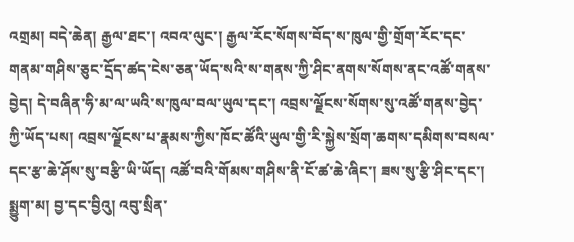འགྲམ། བདེ་ཆེན། རྒྱལ་ཐང་། འབའ་ལུང་། རྒྱལ་རོང་སོགས་བོད་ས་ཁུལ་གྱི་གྲོག་རོང་དང་གནམ་གཤིས་ཅུང་དྲོད་ཚད་ངེས་ཅན་ཡོད་སའི་ས་གནས་ཀྱི་ཤིང་ནགས་སོགས་ནང་འཚོ་གནས་བྱེད། དེ་བཞིན་ཧི་མ་ལ་ཡའི་ས་ཁུལ་བལ་ཡུལ་དང་། འབྲས་ལྗོངས་སོགས་སུ་འཚོ་གནས་བྱེད་ཀྱི་ཡོད་པས། འབྲས་ལྗོངས་པ་རྣམས་ཀྱིས་ཁོང་ཚོའི་ཡུལ་གྱི་རི་སྐྱེས་སྲོག་ཆགས་དམིགས་བསལ་དང་རྩ་ཆེ་ཤོས་སུ་བརྩི་ཡི་ཡོད། འཚོ་བའི་གོམས་གཤིས་ནི་ངོ་ཚ་ཆེ་ཞིང་། ཟས་སུ་རྩི་ཤིང་དང་། སྨྱུག་མ། བྱ་དང་བྱིའུ། འབུ་སྲིན་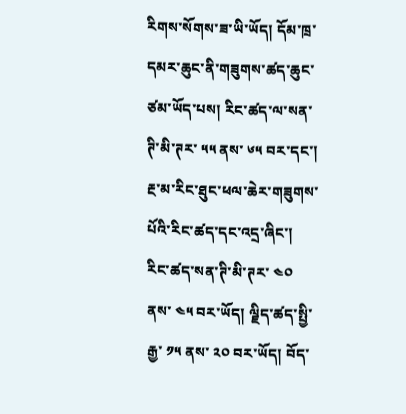རིགས་སོགས་ཟ་ཡི་ཡོད། དོམ་ཁྲ་དམར་ཆུང་ནི་གཟུགས་ཚད་ཆུང་ཙམ་ཡོད་པས། རིང་ཚད་ལ་སན་ཊི་མི་ཊར་ ༥༥ ནས་ ༦༥ བར་དང་། རྔ་མ་རིང་ཐུང་ཕལ་ཆེར་གཟུགས་པོའི་རིང་ཚད་དང་འདྲ་ཞིང་། རིང་ཚད་སན་ཊི་མི་ཊར་ ༤༠ ནས་ ༤༥ བར་ཡོད། ལྗིད་ཚད་སྤྱི་རྒྱ་ ༡༥ ནས་ ༢༠ བར་ཡོད། བོད་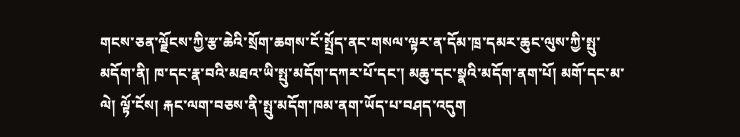གངས་ཅན་ལྗོངས་ཀྱི་རྩ་ཆེའི་སྲོག་ཆགས་ངོ་སྤྲོད་ནང་གསལ་ལྟར་ན་དོམ་ཁྲ་དམར་ཆུང་ལུས་ཀྱི་སྤུ་མདོག་ནི། ཁ་དང་རྣ་བའི་མཐའ་ཡི་སྤུ་མདོག་དཀར་པོ་དང་། མཆུ་དང་སྣའི་མདོག་ནག་པོ། མགོ་དང་མ་ལེ། ལྟོ་ངོས། རྐང་ལག་བཅས་ནི་སྤུ་མདོག་ཁམ་ནག་ཡོད་པ་བཤད་འདུག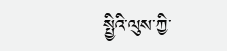སྤྱིའི་ལུས་ཀྱི་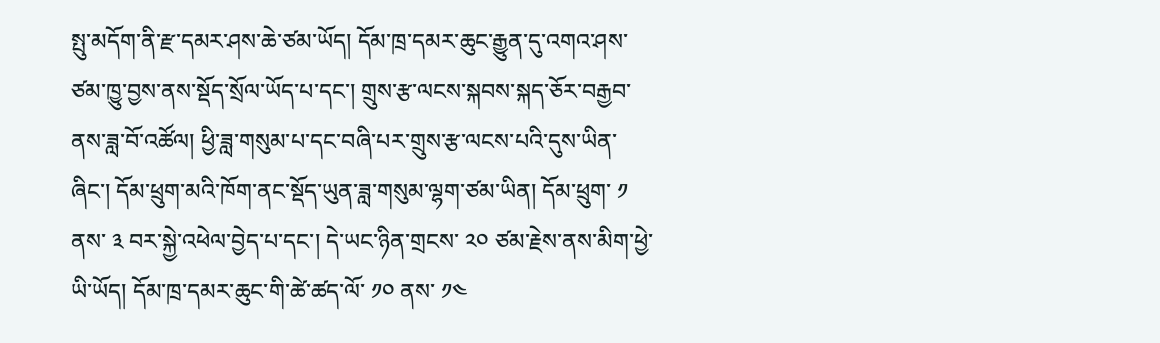སྤུ་མདོག་ནི་རྫ་དམར་ཤས་ཆེ་ཙམ་ཡོད། དོམ་ཁྲ་དམར་ཆུང་རྒྱུན་དུ་འགའ་ཤས་ཙམ་ཁྱུ་བྱས་ནས་སྡོད་སྲོལ་ཡོད་པ་དང་། གྲུས་རྩ་ལངས་སྐབས་སྐད་ཅོར་བརྒྱབ་ནས་ཟླ་བོ་འཚོལ། ཕྱི་ཟླ་གསུམ་པ་དང་བཞི་པར་གྲུས་རྩ་ལངས་པའི་དུས་ཡིན་ཞིང་། དོམ་ཕྲུག་མའི་ཁོག་ནང་སྡོད་ཡུན་ཟླ་གསུམ་ལྷག་ཙམ་ཡིན། དོམ་ཕྲུག་ ༡ ནས་ ༣ བར་སྐྱེ་འཕེལ་བྱེད་པ་དང་། དེ་ཡང་ཉིན་གྲངས་ ༢༠ ཙམ་རྗེས་ནས་མིག་ཕྱེ་ཡི་ཡོད། དོམ་ཁྲ་དམར་ཆུང་གི་ཚེ་ཚད་ལོ་ ༡༠ ནས་ ༡༤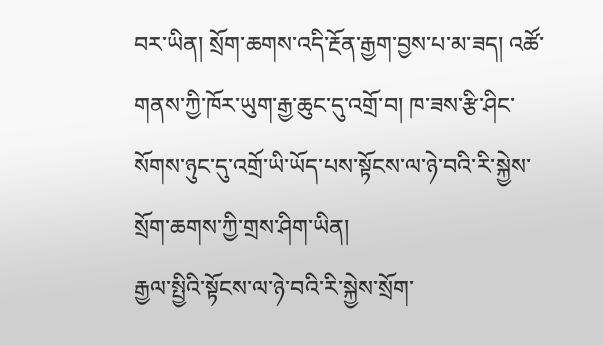བར་ཡིན། སྲོག་ཆགས་འདི་རྔོན་རྒྱག་བྱས་པ་མ་ཟད། འཚོ་གནས་ཀྱི་ཁོར་ཡུག་རྒྱ་ཆུང་དུ་འགྲོ་བ། ཁ་ཟས་རྩི་ཤིང་སོགས་ཉུང་དུ་འགྲོ་ཡི་ཡོད་པས་སྟོངས་ལ་ཉེ་བའི་རི་སྐྱེས་སྲོག་ཆགས་ཀྱི་གྲས་ཤིག་ཡིན།
རྒྱལ་སྤྱིའི་སྟོངས་ལ་ཉེ་བའི་རི་སྐྱེས་སྲོག་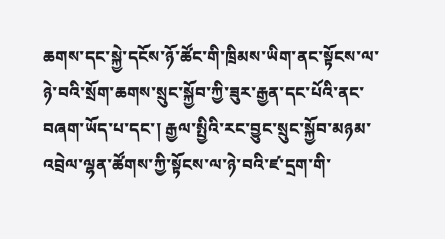ཆགས་དང་སྐྱེ་དངོས་ཉོ་ཚོང་གི་ཁྲིམས་ཡིག་ནང་སྟོངས་ལ་ཉེ་བའི་སྲོག་ཆགས་སྲུང་སྐྱོབ་ཀྱི་ཟུར་རྒྱན་དང་པོའི་ནང་བཞག་ཡོད་པ་དང་། རྒྱལ་སྤྱིའི་རང་བྱུང་སྲུང་སྐྱོབ་མཉམ་འབྲེལ་ལྷན་ཚོགས་ཀྱི་སྟོངས་ལ་ཉེ་བའི་ཛ་དྲག་གི་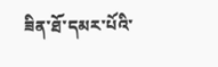ཟིན་ཐོ་དམར་པོའི་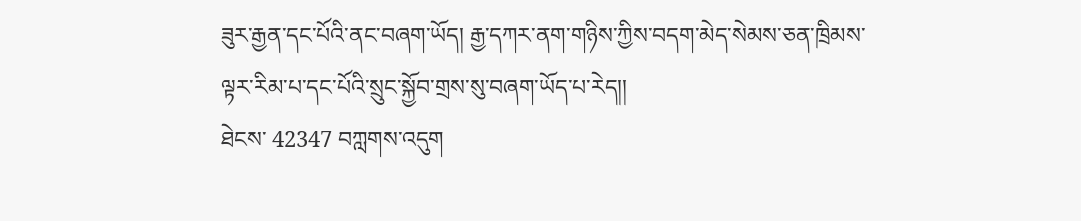ཟུར་རྒྱན་དང་པོའི་ནང་བཞག་ཡོད། རྒྱ་དཀར་ནག་གཉིས་ཀྱིས་བདག་མེད་སེམས་ཅན་ཁྲིམས་ལྟར་རིམ་པ་དང་པོའི་སྲུང་སྐྱོབ་གྲས་སུ་བཞག་ཡོད་པ་རེད།།
ཐེངས་ 42347 བཀླགས་འདུག